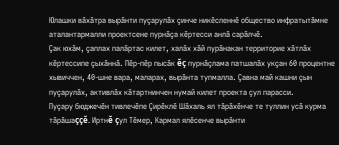Юлашки вăхăтра вырăнти пуçарулăх çинче никĕсленнĕ общество инфратытăмне аталантармалли проектсене пурнăçа кĕртесси анлă сарăлчĕ.
Çак юхăм, çаплах палăртас килет, халăх хăй пурăнакан территорие хăтлăх кĕртессипе çыхăннă. Пĕр-пĕр пысăк ĕç пурнăçлама патшалăх укçан 60 процентне хывиччен, 40-шне вара, маларах, вырăнта тупмалла. Çавна май кашни çын пуçарулăх, активлăх кăтартнинчен нумай килет проекта çул парасси.
Пуçару бюджечĕн тивлечĕпе Çирĕклĕ Шăхаль ял тăрăхĕнче те туллин усă курма тăрăшаççĕ. Иртнĕ çул Тĕмер, Кармал ялĕсенче вырăнти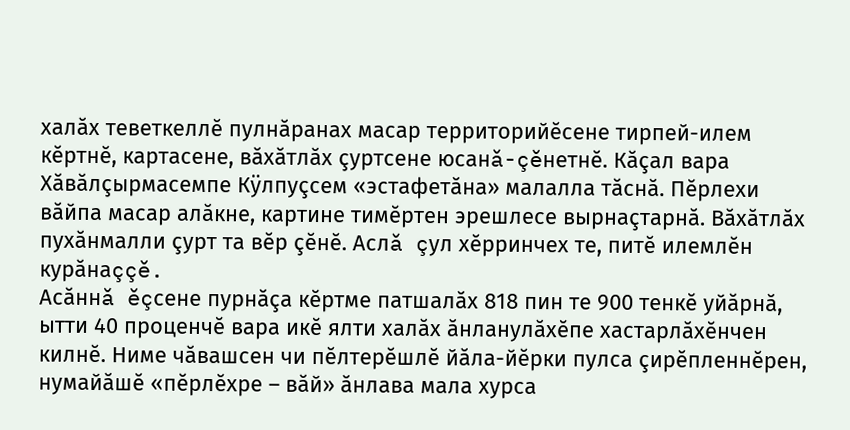халăх теветкеллĕ пулнăранах масар территорийĕсене тирпей-илем кĕртнĕ, картасене, вăхăтлăх çуртсене юсанă-çĕнетнĕ. Кăçал вара Хăвăлçырмасемпе Кÿлпуçсем «эстафетăна» малалла тăснă. Пĕрлехи вăйпа масар алăкне, картине тимĕртен эрешлесе вырнаçтарнă. Вăхăтлăх пухăнмалли çурт та вĕр çĕнĕ. Аслă çул хĕрринчех те, питĕ илемлĕн курăнаççĕ.
Асăннă ĕçсене пурнăçа кĕртме патшалăх 818 пин те 900 тенкĕ уйăрнă, ытти 40 проценчĕ вара икĕ ялти халăх ăнланулăхĕпе хастарлăхĕнчен килнĕ. Ниме чăвашсен чи пĕлтерĕшлĕ йăла-йĕрки пулса çирĕпленнĕрен, нумайăшĕ «пĕрлĕхре – вăй» ăнлава мала хурса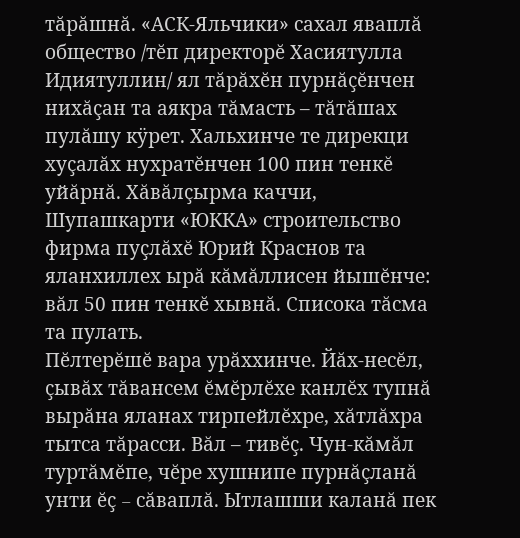тăрăшнă. «АСК-Яльчики» сахал яваплă общество /тĕп директорĕ Хасиятулла Идиятуллин/ ял тăрăхĕн пурнăçĕнчен нихăçан та аякра тăмасть – тăтăшах пулăшу кÿрет. Хальхинче те дирекци хуçалăх нухратĕнчен 100 пин тенкĕ уйăрнă. Хăвăлçырма каччи, Шупашкарти «ЮККА» строительство фирма пуçлăхĕ Юрий Краснов та яланхиллех ырă кăмăллисен йышĕнче: вăл 50 пин тенкĕ хывнă. Списока тăсма та пулать.
Пĕлтерĕшĕ вара урăххинче. Йăх-несĕл, çывăх тăвансем ĕмĕрлĕхе канлĕх тупнă вырăна яланах тирпейлĕхре, хăтлăхра тытса тăрасси. Вăл – тивĕç. Чун-кăмăл туртăмĕпе, чĕре хушнипе пурнăçланă унти ĕç – сăваплă. Ытлашши каланă пек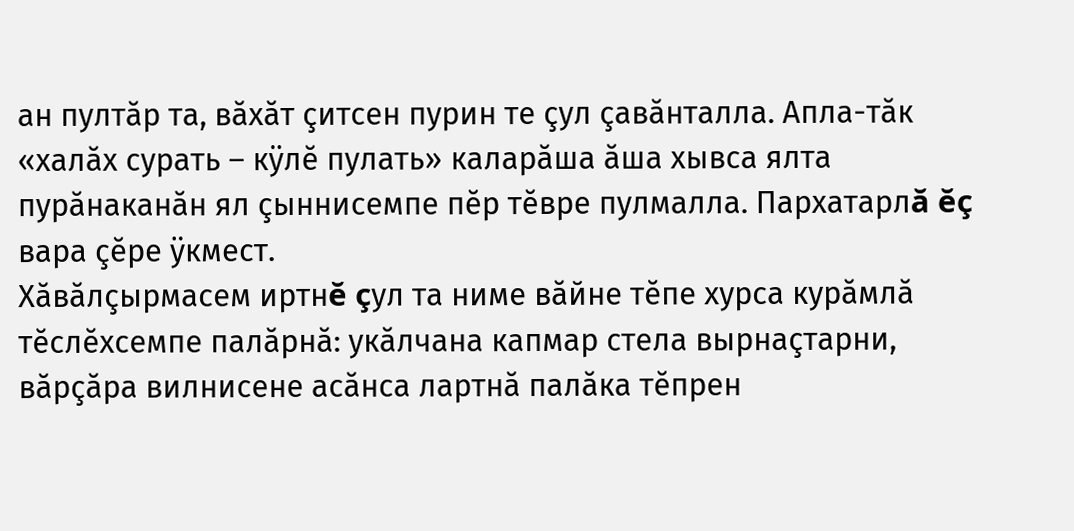ан пултăр та, вăхăт çитсен пурин те çул çавăнталла. Апла-тăк «халăх сурать – кÿлĕ пулать» каларăша ăша хывса ялта пурăнаканăн ял çыннисемпе пĕр тĕвре пулмалла. Пархатарлă ĕç вара çĕре ÿкмест.
Хăвăлçырмасем иртнĕ çул та ниме вăйне тĕпе хурса курăмлă тĕслĕхсемпе палăрнă: укăлчана капмар стела вырнаçтарни, вăрçăра вилнисене асăнса лартнă палăка тĕпрен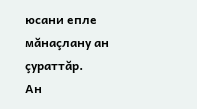юсани епле мăнаçлану ан çураттăр.
Ан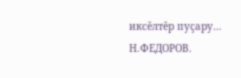иксĕлтĕр пуçару…
Н.ФЕДОРОВ.